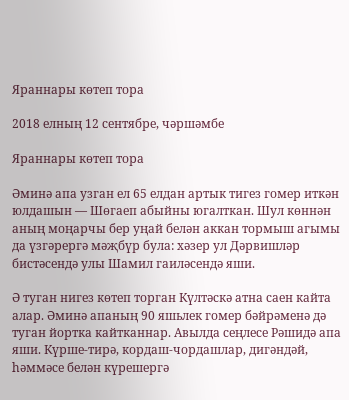Яраннары көтеп тора

2018 елның 12 сентябре, чәршәмбе

Яраннары көтеп тора

Әминә апа узган ел 65 елдан артык тигез гомер иткән юлдашын — Шөгаеп абыйны югалткан. Шул көннән аның моңарчы бер уңай белән аккан тормыш агымы да үзгәрергә мәҗбүр була: хәзер ул Дәрвишләр бистәсендә улы Шамил гаиләсендә яши.

Ә туган нигез көтеп торган Күлтәскә атна саен кайта алар. Әминә апаның 90 яшьлек гомер бәйрәменә дә туган йортка кайтканнар. Авылда сеңлесе Рәшидә апа яши. Күрше-тирә, кордаш-чордашлар, дигәндәй, һәммәсе белән күрешергә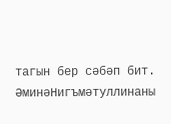тагын бер сәбәп бит. ӘминәНигъмәтуллинаны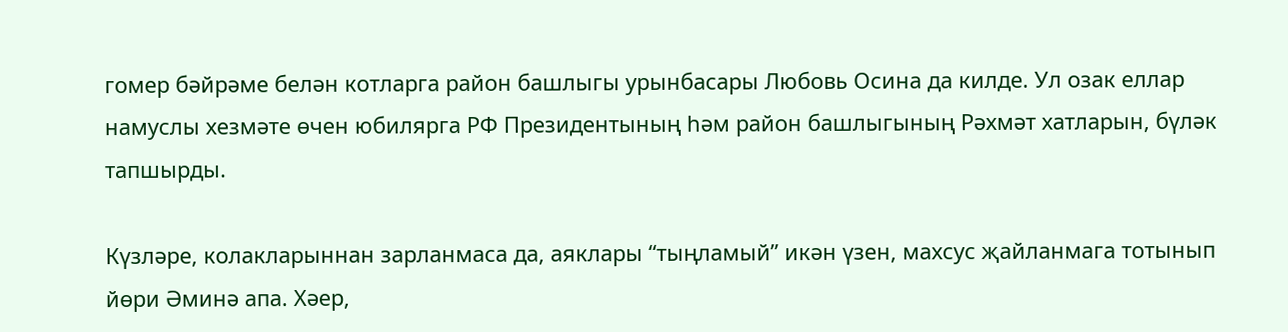гомер бәйрәме белән котларга район башлыгы урынбасары Любовь Осина да килде. Ул озак еллар намуслы хезмәте өчен юбилярга РФ Президентының һәм район башлыгының Рәхмәт хатларын, бүләк тапшырды.

Күзләре, колакларыннан зарланмаса да, аяклары “тыңламый” икән үзен, махсус җайланмага тотынып йөри Әминә апа. Хәер,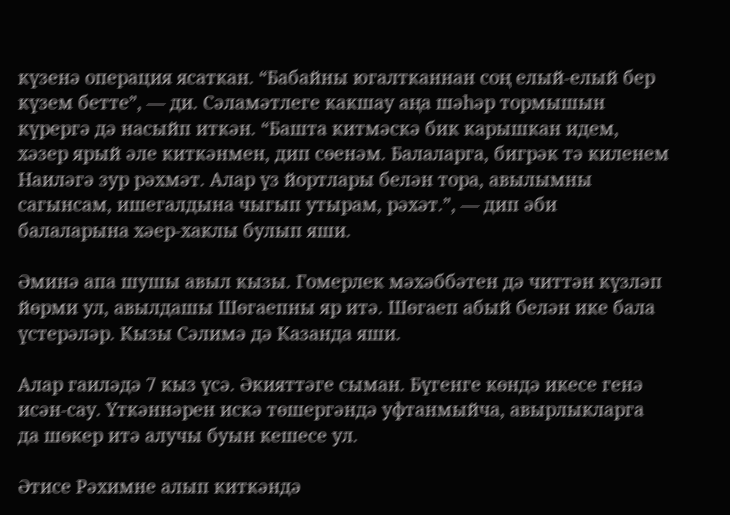күзенә операция ясаткан. “Бабайны югалтканнан соң елый-елый бер күзем бетте”, — ди. Сәламәтлеге какшау аңа шәһәр тормышын күрергә дә насыйп иткән. “Башта китмәскә бик карышкан идем, хәзер ярый әле киткәнмен, дип сөенәм. Балаларга, бигрәк тә киленем Наиләгә зур рәхмәт. Алар үз йортлары белән тора, авылымны сагынсам, ишегалдына чыгып утырам, рәхәт.”, — дип әби балаларына хәер-хаклы булып яши.

Әминә апа шушы авыл кызы. Гомерлек мәхәббәтен дә читтән күзләп йөрми ул, авылдашы Шөгаепны яр итә. Шөгаеп абый белән ике бала үстерәләр. Кызы Сәлимә дә Казанда яши.

Алар гаиләдә 7 кыз үсә. Әкияттәге сыман. Бүгенге көндә икесе генә исән-сау. Үткәннәрен искә төшергәндә уфтанмыйча, авырлыкларга да шөкер итә алучы буын кешесе ул.

Әтисе Рәхимне алып киткәндә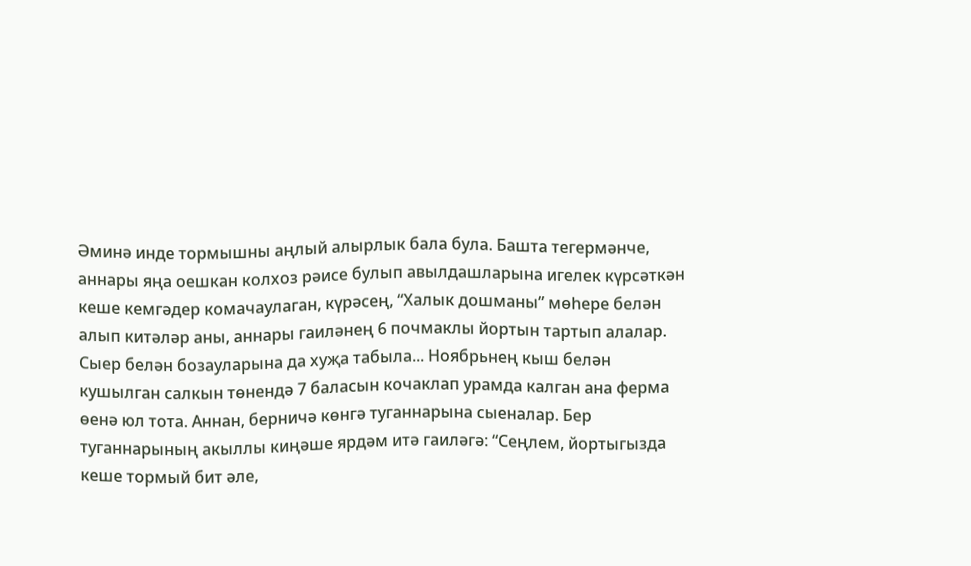Әминә инде тормышны аңлый алырлык бала була. Башта тегермәнче, аннары яңа оешкан колхоз рәисе булып авылдашларына игелек күрсәткән кеше кемгәдер комачаулаган, күрәсең, “Халык дошманы” мөһере белән алып китәләр аны, аннары гаиләнең 6 почмаклы йортын тартып алалар. Сыер белән бозауларына да хуҗа табыла... Ноябрьнең кыш белән кушылган салкын төнендә 7 баласын кочаклап урамда калган ана ферма өенә юл тота. Аннан, берничә көнгә туганнарына сыеналар. Бер туганнарының акыллы киңәше ярдәм итә гаиләгә: “Сеңлем, йортыгызда кеше тормый бит әле,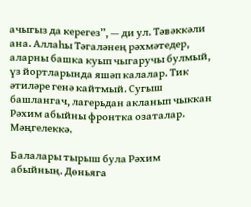ачыгыз да керегез”, — ди ул. Тәвәккәли ана. Аллаһы Тәгаләнең рәхмәтедер, аларны башка куып чыгаручы булмый, үз йортларында яшәп калалар. Тик әтиләре генә кайтмый. Сугыш башлангач, лагерьдан акланып чыккан Рәхим абыйны фронтка озаталар. Мәңгелеккә.

Балалары тырыш була Рәхим абыйның. Дөньяга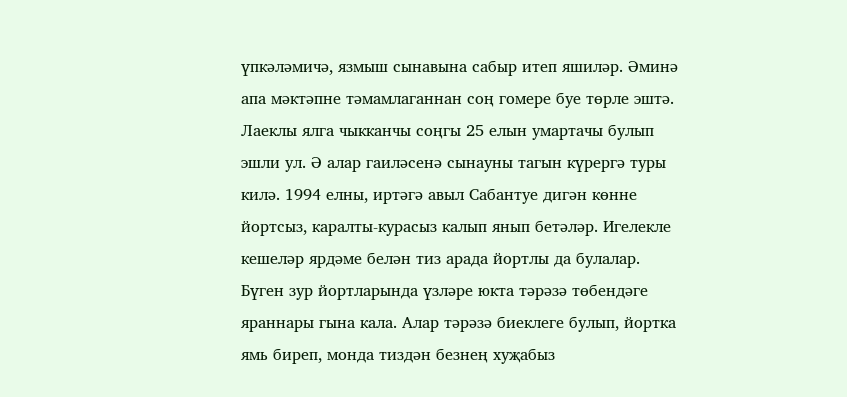үпкәләмичә, язмыш сынавына сабыр итеп яшиләр. Әминә апа мәктәпне тәмамлаганнан соң гомере буе төрле эштә. Лаеклы ялга чыкканчы соңгы 25 елын умартачы булып эшли ул. Ә алар гаиләсенә сынауны тагын күрергә туры килә. 1994 елны, иртәгә авыл Сабантуе дигән көнне йортсыз, каралты-курасыз калып янып бетәләр. Игелекле кешеләр ярдәме белән тиз арада йортлы да булалар. Бүген зур йортларында үзләре юкта тәрәзә төбендәге яраннары гына кала. Алар тәрәзә биеклеге булып, йортка ямь биреп, монда тиздән безнең хуҗабыз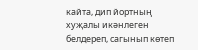кайта, дип йортның хуҗалы икәнлеген белдереп, сагынып көтеп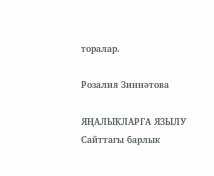торалар.

Розалия Зиннәтова

ЯҢАЛЫКЛАРГА ЯЗЫЛУ
Сайттагы барлык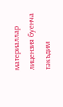материаллар лицензия буенча тәкъдим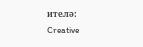ителә:
Creative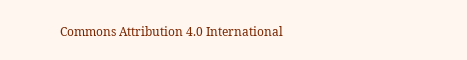Commons Attribution 4.0 International